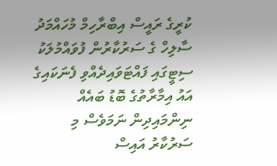ކުރީގެ ރައީސް އިބްރާހިމް މުހައްމަދު ސާލިހް ގެ ސަރުކާރުން ފުވައްމުލަކު ސިޓީގައި ފައްޓަވައިދެއްވި ފެނަކައިގެ އައު އިމާރާތުގެ ބޮޑު ބައެއް ނިންމައިދިން ނަމަވެސް މި ސަރުކާރު އައިސް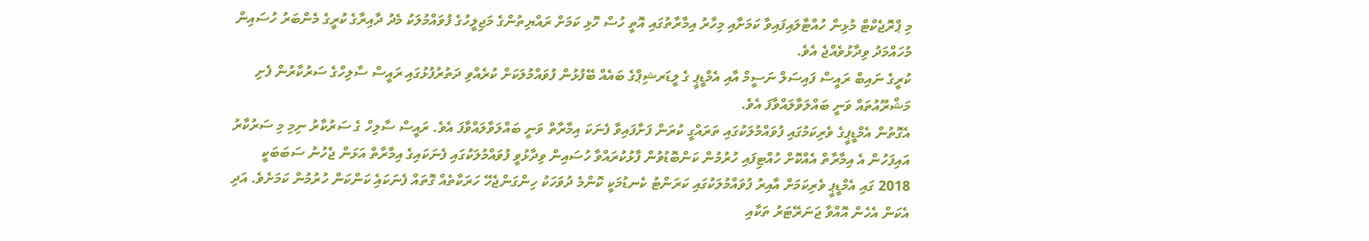މި ޕްރޮޖެކްޓް މުޅިން ހުއްޓާލައިފައިވާ ކަމަށާއި މިހާރު އިމާރާތުގައި އޮތީ ހުސް ހޮޅި ކަމަށް ރައްޔިތުންގެ މަޖިލީހުގެ ފުވައްމުލަކު މެދު ދާއިރާގެ ކުރީގެ މެންބަރު ހުސައިން މުހައްމަދު ވިދާޅުވެއްޖެ އެވެ.
ކުރީގެ ނައިބް ރައީސް ފައިސަލް ނަސީމް އާއި އެމްޑީޕީ ގެ ލީޑަރޝިޕްގެ ބައެއް ބޭފުޅުން ފުވައްމުލަކަށް ކުރެއްވި ދަތުރުފުޅުގައި ރައީސް ސާލިހްގެ ސަރުކާރުން ފެށި މަޝްރޫއުތައް ވަނީ ބައްލަވާލައްވާފަ އެވެ.
އެގޮތުން އެމްޑީޕީގެ ވެރިކަމުގައި ފުވައްމުލަކުގައި ތަރައްގީ ކުރަން ފަށާފައިވާ ފެނަކަ އިމާރާތް ވަނީ ބައްލަވާލައްވާފަ އެވެ. ރައީސް ސާލިހް ގެ ސަރުކާރު ނިމި މި ސަރުކާރު އައިފަހުން އެ އިމާރާތް އެއްކޮށް ހުއްޓިފައި ހުރުމުން ކަންބޮޑުވުން ފާޅުކުރައްވާ ހުސައިން ވިދާޅުވީ ފުވައްމުލަކުގައި ފެނަކައިގެ އިމާރާތް އަޅަން ޖެހުނު ސަބަބަކީ 2018 ގައި އެމްޑީޕީ ވެރިކަމަށް އާއިރު ފުވައްމުލަކުގައި ކަރަންޓު ކެނޑުމަކީ ކޮންމެ ދުވަހަކު ހިންގަންޖެހޭ ހަރަކާތެއް ގޮތައް ފެނަކައިެ ކަންކަން ހުރުމުން ކަމަށެވެ. އަދި އެކަން އެހެން އޮއްވާ ޖަނަރޭޓަރު ތަކާއި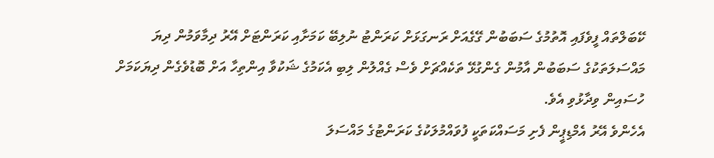ކޭބަލްތައް ފީވެފައި އޮތުމުގެ ސަބަބުން ގޭގެއަށް ރަނގަޅަށް ކަރަންޓު ނުލިބޭ ކަމަށާއި ކަރަންޓަށް އޭރު ދިމާވަމުން ދިޔަ މައްސަލަތަކުގެ ސަބަބުން އާމުން ގެންގުޅޭ ތަކެއްޗަށް ވެސް ގެއްލުން ލިބި އެކަމުގެ ޝަކުވާ އިންތިހާ އަށް ބޮޑުވެގެން ދިޔަކަމަށް ހުސައިން ވިދާޅުވި އެވެ.
އެހެންވެ އޭރު އެމްޑިޕީން ފެށި މަސައްކަތަކީ ފުވައްމުލަކުގެ ކަރަންޓުގެ މައްސަލަ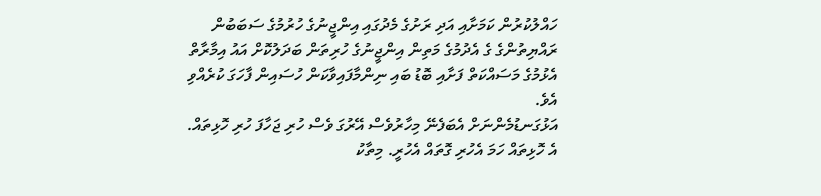ހައްލުކުރުން ކަމަށާއި އަދި ރަށުގެ މެދުގައި އިންޖީނުގެ ހުރުމުގެ ސަބަބުން ރައްޔިތުންގެ ގެ އެދުމުގެ މަތިން އިންޖީނުގެ ހުރިތަން ބަދަލުކޮށް އައު އިމާރާތް އެޅުމުގެ މަސައްކަތް ފަށާއި ބޮޑު ބައި ނިންމާފައިވާކަން ހުސައިން ފާހަގަ ކުރެއްވި އެވެ.
އަޅުގަނޑުމެންނަށް އެބަފެނޭ މިހާރުވެސް އޭރުގަ ވެސް ހުރި ޖަހާފަ ހުރި ހޮޅިތައް. އެ ހޮޅިތައް ހަމަ އެހުރި ގޮތައް އެހުރީ. މިތާކު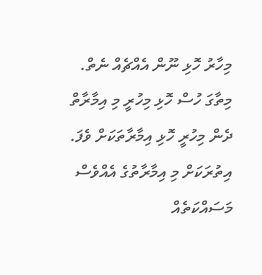މިހާރު ހޮޅި ނޫން އެއްޗެއް ނެތް. މިތާގަ ހުސް ހޮޅި މިހުރީ މި އިމާރާތް ދެން މިހުރީ ހޮޅި އިމާރާތަކަށް ވެފަ. އިތުރަކަށް މި އިމާރާތުގެ އެއްވެސް މަސައްކަތެއް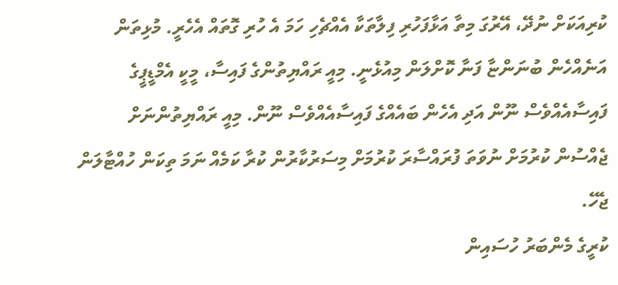ކުރިއަކަށް ނުދޭ، އޭރުގަ މިތާ އަޅާފަހުރި ފިލާތަކާ އެއްޗެހި ހަމަ އެ ހުރި ގޮތައް އެހެރީ. މުޅިތަން އަނެއްހެން ބުނަންޏާ ފަނާ ކޮށްލަން މިއުޅެނީ. މިއީ ރައްޔިތުންގެ ފައިސާ، މީކީ އެމްޑީޕީގެ ފައިސާއެއްވެސް ނޫން އަދި އެހެން ބައެއްގެ ފައިސާއެއްވެސް ނޫން. މިއީ ރައްޔިތުންނަށް ޖެއްސުން ކުރުމަށް ނުވަތަ ފުރައްސާރަ ކުރުމަށް މިސަރުކާރުން ކުރާ ކަމެއް ނަމަ ތިކަން ހުއްޓާލަން ޖެހޭ.
ކުރީގެ މެންބަރު ހުސައިން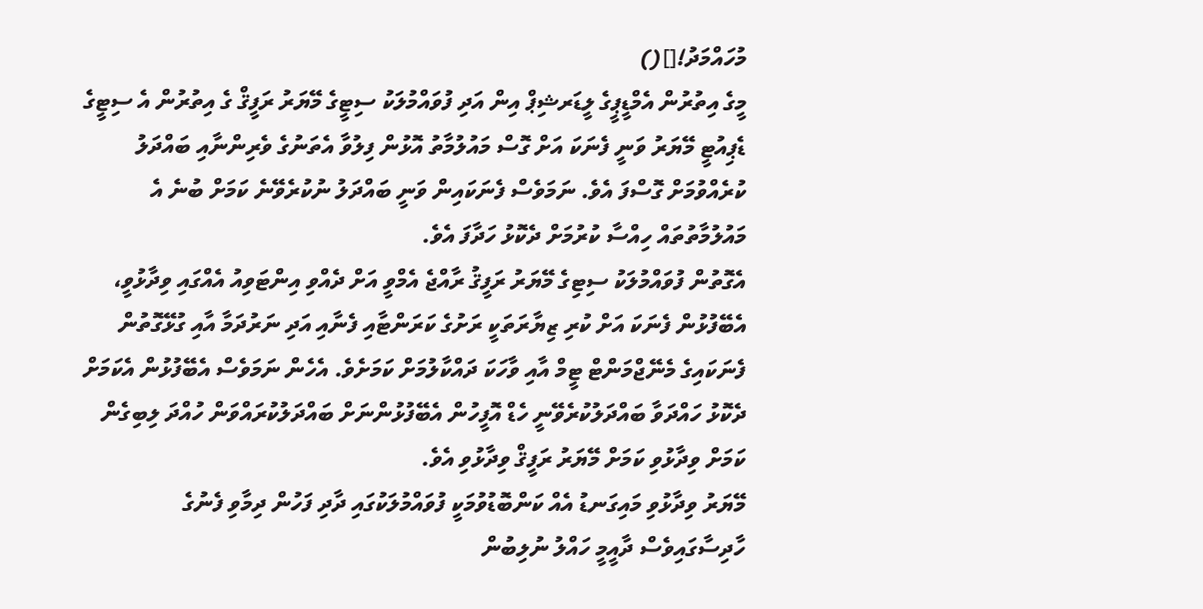މުހައްމަދު![]()
މީގެ އިތުރުން އެމްޑީޕީގެ ލީޑަރޝިޕް އިން އަދި ފުވައްމުލަކު ސިޓީގެ މޭޔަރު ރަފީޤް ގެ އިތުރުން އެ ސިޓީގެ ޑެޕިއުޓީ މޭޔަރު ވަނީ ފެނަކަ އަށް ގޮސް މައުލުމާތު އޮޅުން ފިލުވާ އެތަނުގެ ވެރިންނާއި ބައްދަލު ކުރެއްވުމަށް ގޮސްފަ އެވެ. ނަމަވެސް ފެނަކައިން ވަނީ ބައްދަލު ނުކުރެވޭނެ ކަމަށް ބުނެ އެ މައުލުމާތުތައް ހިއްސާ ކުރުމަށް ދެކޮޅު ހަދާފަ އެވެ.
އެގޮތުން ފުވައްމުލަކު ސިޓިގެ މޭޔަރު ރަފީޤު ރާއްޖެ އެމްވީ އަށް ދެއްވި އިންޓަވިއު އެއްގައި ވިދާޅުވީ، އެބޭފުޅުން ފެނަކަ އަށް ކުރި ޒިޔާރަތަކީ ރަށުގެ ކަރަންޓާއި ފެނާއި އަދި ނަރުދަމާ އާއި ގުޅޭގޮތުން ފެނަކައިގެ މެނޭޖްމަންޓް ޓީމް އާއި ވާހަކަ ދައްކާލުމަށް ކަމަށެވެ. އެހެން ނަމަވެސް އެބޭފުޅުން އެކަމަށް ދެކޮޅު ހައްދަވާ ބައްދަލުކުރެވޭނީ ހެޑް އޮފީހުން އެބޭފުޅުންނަށް ބައްދަލުކުރައްވަން ހުއްދަ ލިބިގެން ކަމަށް ވިދާޅުވި ކަމަށް މޭޔަރު ރަފީޤް ވިދާޅުވި އެވެ.
މޭޔަރު ވިދާޅުވި މައިގަނޑު އެއް ކަންބޮޑުވުމަކީ ފުވައްމުލަކުގައި ދާދި ފަހުން ދިމާވި ފެނުގެ ހާދިސާގައިވެސް ދާއީމީ ހައްލު ނުލިބުން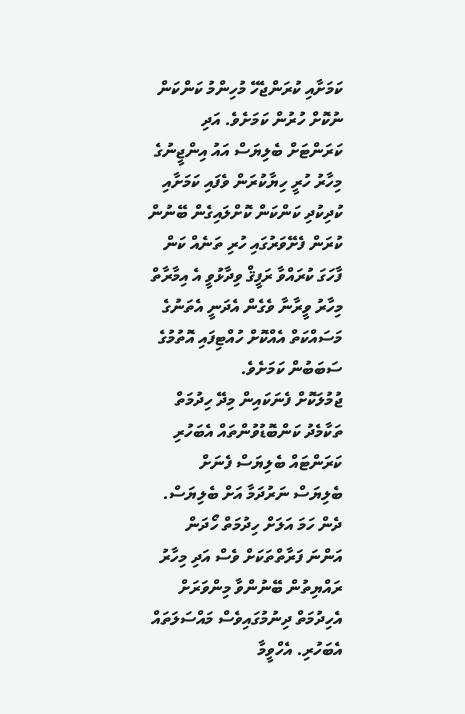ކަމަށާއި ކުރަންޖެހޭ މުހިންމު ކަންކަން ނުކޮށް ހުރުން ކަމަށެވެ. އަދި ކަރަންޓަށް ބެލިޔަސް އައު އިންޖީނުގެ މިހާރު ހުރީ ހިޔާކުރަން ވެފައި ކަމަށާއި ކުދިކުދި ކަންކަން ކޮށްލައިގެން ބޭނުން ކުރަން ފެށޭވަރުގައި ހުރި ތަނެއް ކަން ފާހަގަ ކުރައްވާ ރަފީޤް ވިދާޅުވީ އެ އިމާރާތް މިހާރު ވީރާނާ ވެގެން އެދަނީ އެތަނުގެ މަސައްކަތް އެއްކޮށް ހުއްޓިފައި އޮތުމުގެ ސަބަބުން ކަމަށެވެ.
ޖުމުލަކޮށް ފެނަކައިން މިދޭ ހިދުމަތް ތަކާމެދު ކަންބޮޑުވުންތައް އެބަހުރި ކަރަންޓައް ބެލިޔަސް ފެނަށް ބެލިޔަސް ނަރުދަމާ އަށް ބެލިޔަސް. ދެން ހަމަ އަލަށް ހިދުމަތް ހޯދަން އަންނަ ފަރާތްތަކަށް ވެސް އަދި މިހާރު ރައްޔިތުން ބޭނުންވާ މިންވަރަށް އެހިދުމަތް ދިނުމުގައިވެސް މައްސަލަތައް އެބަހުރި. އެހްވީމާ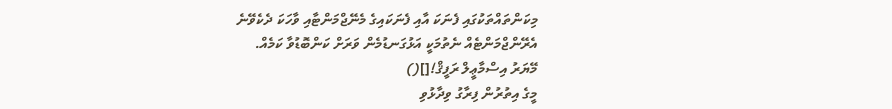މިކަންތައްތަކުގައި ފެނަކަ އާއި ފެނަކައިގެ މެނޭޖްމަންޓާއި ވާހަކަ ދެކެވޭނެ އެރޭންޖްމަންޓެއް ނެތުމަކީ އަޅުގަނޑުމެން ވަރަށް ކަންބޮޑުވާ ކަމެއް.
މޭޔަރު އިސްމާޢީލް ރަފީޤް![]()
މީގެ އިތުރުން ފިރާގު ވިދާޅުވި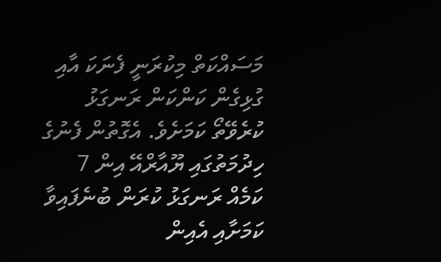މަސައްކަތް މިކުރަނީ ފެނަކަ އާއި ގުޅިގެން ކަންކަން ރަނގަޅު ކުރެވޭތޯ ކަމަށެވެ. އެގޮތުން ފެނުގެ ހިދުމަތުގައި ޔޫއާރްއޭ އިން 7 ކަމެއް ރަނގަޅު ކުރަން ބުނެފައިވާ ކަމަށާއި އެއިން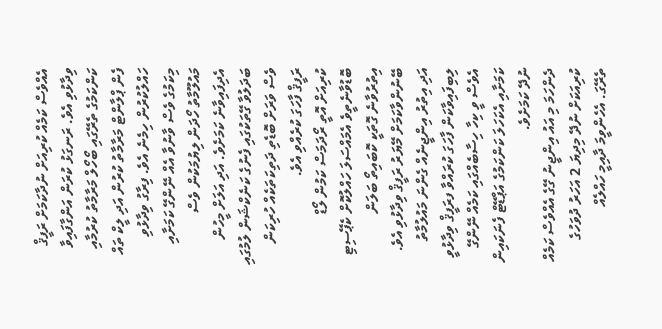އެއްވެސް ކަމެއް ކުރިއަށް ނުދާކަމަށް ރަފީޤް ވިދާޅުވި އެވެ. ރަނގަޅު ކުރަން އަންގާފައިވާ ކަންކަމުގެ ތެރޭގައި ބޯހޯލް މަރާމާތު ކުރުމާއި ފެން ޕްލާންޓް މަރާމާތު ކުރުން އަދި ލީކް ތައް ހައްލުކުރުން ހިމެނެ އެވެ. ފިރާގު ވިދާޅުވި މިކަމުގެ ވެސް ވާނުވާ އެއް ނޭންގޭ ކަމަށާއި މައުލޫމާތު ހޯދަން ލިޔުމަކުން ވެސް އެދިފައިވާނެ ކަމަށެވެ. އަދި އަލަށް މީހުން ބަދަލުވާ ގޭތަކުގައި ފެނުގެ ކަނެކްޝަން ލުމުގައި ވެސް ވަރަށް ބޮޑެތި ދަތިކަތަކެއް ހުރިކަން ރަފީޤް ފާހަގަ ކުރެއްވި އެވެ.
ކުރިއަށް އޮތީ ރޯދަމަސް ކަމުން ލޯޑް ބޮޑުވާނެތީވެ އެމައްސަލަ ހައްލުކޮށް ކެޕޭސިޓި އިތުރުވާނެ ގޮތަކީ ކޮބައިތޯ ބަލަން ބޭނުންވާކަމަށް މޭޔަރު ރަފީޤް ވިދާޅުވި އެވެ. އަދި އިތުރު އިންޖީނެއް ގެންނަ މައުލުމާތު ލިބިފައިވާކަން ފާހަގަ ކުރައްވާ ފރަފީޤް ވިދާޅުވީ އެވެސް ވީ ކިހާ ހިސާބެއްގައި ކަމެއް ނޭންގޭ ކަމަށާއި އެކަހަލަ ކަންކަމުގެ އަޕްޑޭޓް ފެނަކައިން ނުދޭ ކަމަށެވެ.
ދެންހަމަ މި އައު އިންޖީނު ގޭގެ އެއްވެސް ކަމެއް ކުރިއަކަށް ނުދޭ މިދިޔަ 2 އަހަރު ދުވަހުގެ ތެރޭގަ. އެހެންވީމަ ދާއިމީ ހައްލެއް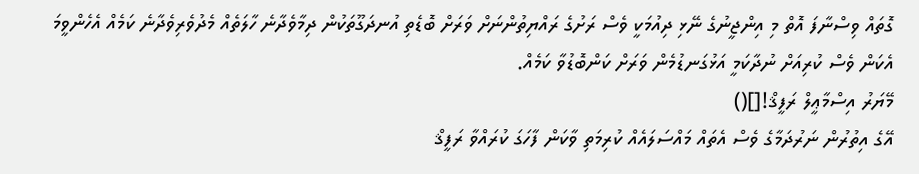ގޮތައް ވިސްނާފަ އޮތް މި އިންޖީނުގެ ނޭޅި ދިއުމަކީ ވެސް ރަށުގެ ރައްޔިތުންނަށް ވަރަށް ބޮޑެތި އުނދަގޫތަކުން ދިމާވެދާނެ ހާލަތެއް މެދުވެރިވެދާނެ ކަމެއް އެހެންވީމަ އެކަން ވެސް ކުރިއަށް ނުދާކަމީ އަޅުގަނޑުމެން ވަރަށް ކަންބޮޑުވާ ކަމެއް.
މޭޔަރު އިސްމާޢީލް ރަފީޤް![]()
އޭގެ އިތުރުން ނަރުދަމާގެ ވެސް އެތައް މައްސަލައެއް ކުރިމަތި ވާކަން ފާހަގަ ކުރައްވާ ރަފީޤް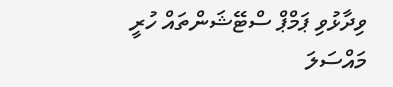ވިދާޅުވި ޕަމްޕް ސްޓޭޝަންތައް ހުރީ މައްސަލަ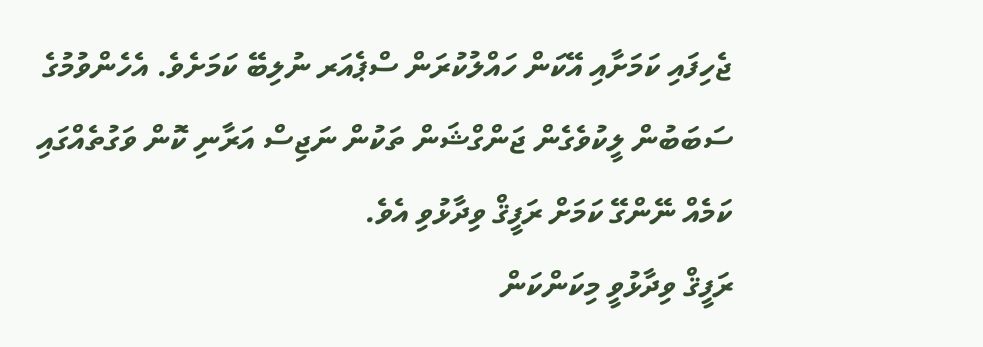ޖެހިފައި ކަމަށާއި އޭކަން ހައްލުކުރަން ސްޕެއަރ ނުލިބޭ ކަމަށެވެ. އެހެންވުމުގެ ސަބަބުން ލީކުވެގެން ޖަންގްޝަން ތަކުން ނަޖިސް އަރާނި ކޮން ވަގުތެއްގައި ކަމެއް ނޭންގޭ ކަމަށް ރަފީޤް ވިދާޅުވި އެވެ.
ރަފީޤް ވިދާޅުވީ މިކަންކަން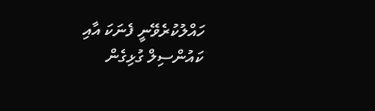ހައްލުކުރެވޭނީ ފެނަކަ އާއި ކައުންސިލް ގުޅިގެން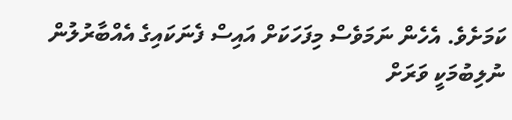ކަމަށެވެ. އެހެން ނަމަވެސް މިފަހަކަށް އައިސް ފެނަކައިގެ އެއްބާރުލުން ނުލިބުމަކީ ވަރަށް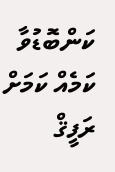ކަންބޮޑުވާ ކަމެއް ކަމަށް ރަފީޤް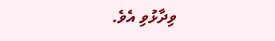ވިދާޅުވި އެވެ.